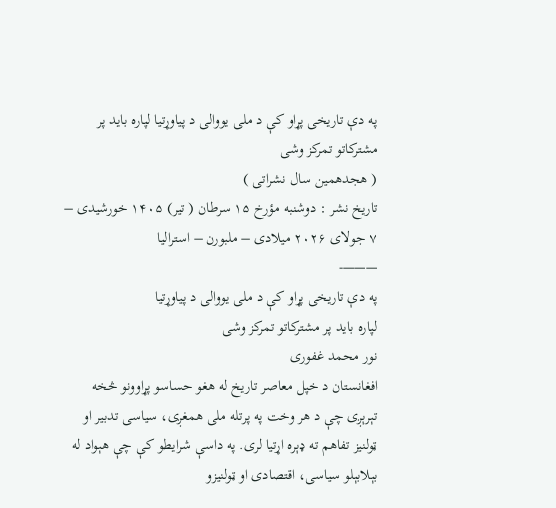په دې تاریخی پړاو کې د ملی یووالی د پیاوړتیا لپاره باید پر مشترکاتو تمرکز وشی
( هجدهمین سال نشراتی )
تاریخ نشر : دوشنبه مؤرخ ۱۵ سرطان ( تیر) ۱۴۰۵ خورشیدی – ۷ جولای ۲۰۲۶ میلادی – ملبورن – استرالیا
———-
په دې تاریخی پړاو کې د ملی یووالی د پیاوړتیا
لپاره باید پر مشترکاتو تمرکز وشی
نور محمد غفوری
افغانستان د خپل معاصر تاریخ له هغو حساسو پړاوونو څخه تېرېږی چې د هر وخت په پرتله ملی همغږی، سیاسی تدبیر او ټولنیز تفاهم ته ډېره اړتیا لری. په داسې شرایطو کې چې هېواد له بېلابېلو سیاسی، اقتصادی او ټولنیزو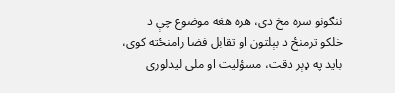ننګونو سره مخ دی، هره هغه موضوع چې د خلکو ترمنځ د بېلتون او تقابل فضا رامنځته کوی، باید په ډېر دقت، مسؤلیت او ملی لیدلوری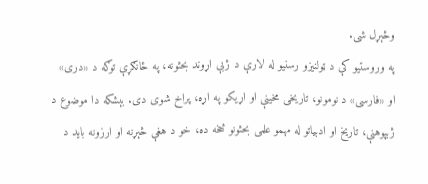وڅېړل شی.
په وروستیو کې د ټولنیزو رسنیو له لارې د ژبې اړوند بحثونه، په ځانګړې توګه د «دری» او «فارسی» د نومونو، تاریخی مخینې او اړیکو په اړه، پراخ شوی دی. بېشکه دا موضوع د ژبپوهنې، تاریخ او ادبیاتو له مهمو علمی بحثونو څخه ده، خو د هغې څېړنه او ارزونه باید د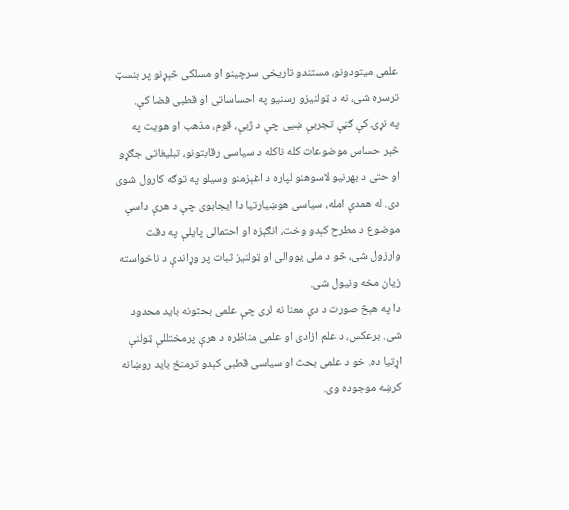علمی میتودونو، مستندو تاریخی سرچینو او مسلکی څېړنو پر بنسټ ترسره شی، نه د ټولنیزو رسنیو په احساساتی او قطبی فضا کې.
په نړۍ کې ګڼې تجربې ښیی چې د ژبې، قوم، مذهب او هویت په څېر حساس موضوعات کله ناکله د سیاسی رقابتونو، تبلیغاتی جګړو او حتی د بهرنیو لاسوهنو لپاره د اغېزمنو وسیلو په توګه کارول شوی دی. له همدې امله، سیاسی هوښیارتیا دا ایجابوی چې د هرې داسې موضوع د مطرح کېدو وخت، انګېزه او احتمالی پایلې په دقت وارزول شی، څو د ملی یووالی او ټولنیز ثبات پر وړاندې د ناخواسته زیان مخه ونیول شی.
دا په هېڅ صورت د دې معنا نه لری چې علمی بحثونه باید محدود شی. برعکس، د علم ازادی او علمی مناظره د هرې پرمختللې ټولنې اړتیا ده. خو د علمی بحث او سیاسی قطبی کېدو ترمنځ باید روښانه کرښه موجوده وی.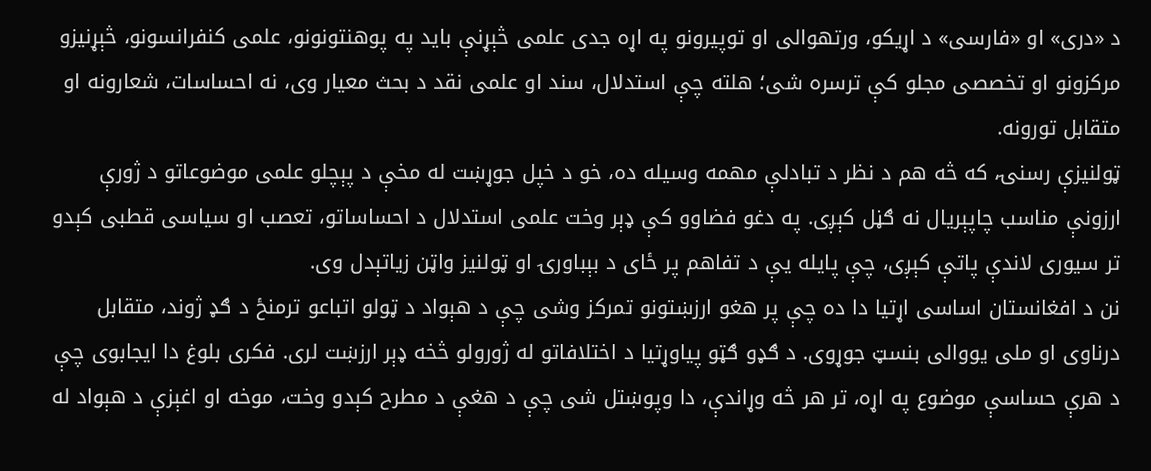د «دری» او «فارسی» د اړیکو، ورتهوالی او توپیرونو په اړه جدی علمی څېړنې باید په پوهنتونونو، علمی کنفرانسونو، څېړنیزو مرکزونو او تخصصی مجلو کې ترسره شی؛ هلته چې استدلال، سند او علمی نقد د بحث معیار وی، نه احساسات، شعارونه او متقابل تورونه.
ټولنیزې رسنۍ، که څه هم د نظر د تبادلې مهمه وسیله ده، خو د خپل جوړښت له مخې د پېچلو علمی موضوعاتو د ژورې ارزونې مناسب چاپېریال نه ګڼل کېږی. په دغو فضاوو کې ډېر وخت علمی استدلال د احساساتو، تعصب او سیاسی قطبی کېدو تر سیوری لاندې پاتې کېږی، چې پایله یې د تفاهم پر ځای د بېباورۍ او ټولنیز واټن زیاتېدل وی.
نن د افغانستان اساسی اړتیا دا ده چې پر هغو ارزښتونو تمرکز وشی چې د هېواد د ټولو اتباعو ترمنځ د ګډ ژوند، متقابل درناوی او ملی یووالی بنسټ جوړوی. د ګډو ګټو پیاوړتیا د اختلافاتو له ژورولو څخه ډېر ارزښت لری. فکری بلوغ دا ایجابوی چې د هرې حساسې موضوع په اړه، تر هر څه وړاندې، دا وپوښتل شی چې د هغې د مطرح کېدو وخت، موخه او اغېزې د هېواد له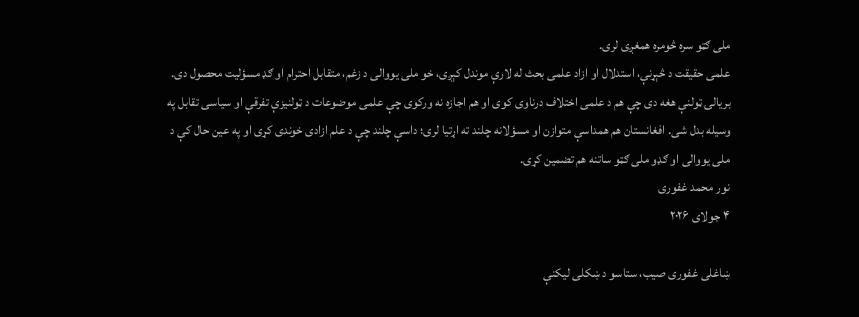ملی ګټو سره څومره همغږی لری.
علمی حقیقت د څېړنې، استدلال او ازاد علمی بحث له لارې موندل کېږی، خو ملی یووالی د زغم، متقابل احترام او ګډ مسؤلیت محصول دی. بریالۍ ټولنې هغه دی چې هم د علمی اختلاف درناوی کوی او هم اجازه نه ورکوی چې علمی موضوعات د ټولنیزې تفرقې او سیاسی تقابل په وسیله بدل شی. افغانستان هم همداسې متوازن او مسؤلانه چلند ته اړتیا لری؛ داسې چلند چې د علم ازادی خوندی کړی او په عین حال کې د ملی یووالی او ګډو ملی ګټو ساتنه هم تضمین کړی.
نور محمد غفوری
۴ جولای ۲۰۲۶

ښاغلی غفوری صیب، ستاسو د ښکلی لیکنې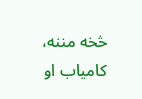څخه مننه، کامیاب او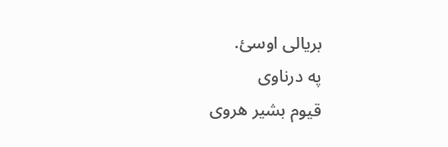بریالی اوسئ.
په درناوی
قیوم بشیر هروی